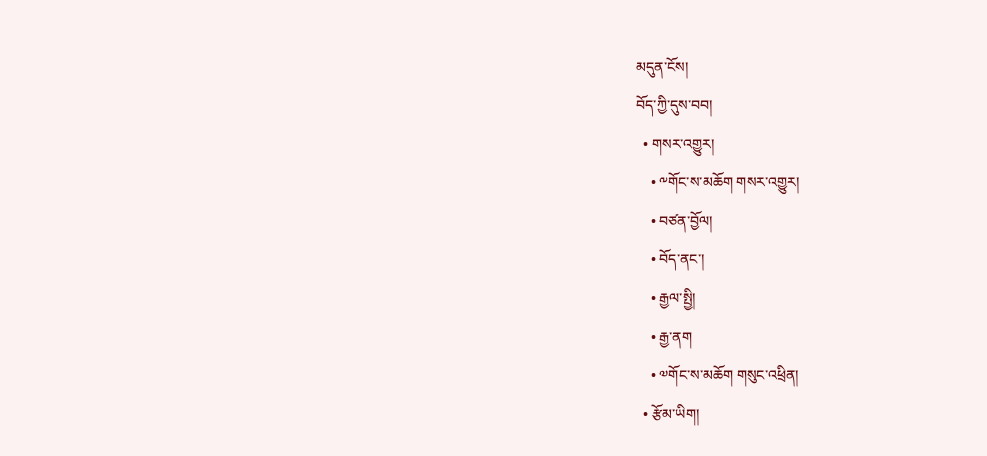མདུན་ངོས།
བོད་ཀྱི་དུས་བབ།
  • གསར་འགྱུར།
    • ༸གོང་ས་མཆོག གསར་འགྱུར།
    • བཙན་བྱོལ།
    • བོད་ནང་།
    • རྒྱལ་སྤྱི།
    • རྒྱ་ནག
    • ༧གོང་ས་མཆོག གསུང་འཕྲིན།
  • རྩོམ་ཡིག།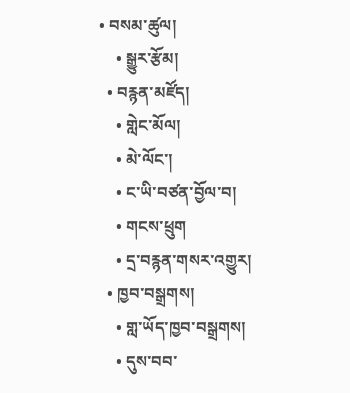• བསམ་ཚུལ།
    • སྒྱུར་རྩོམ།
  • བརྙན་མཛོད།
    • གླེང་མོལ།
    • མེ་ལོང་།
    • ང་ཡི་བཙན་བྱོལ་བ།
    • གངས་ཕྲུག
    • དྲ་བརྙན་གསར་འགྱུར།
  • ཁྱབ་བསྒྲགས།
    • གླ་ཡོད་ཁྱབ་བསྒྲགས།
    • དུས་བབ་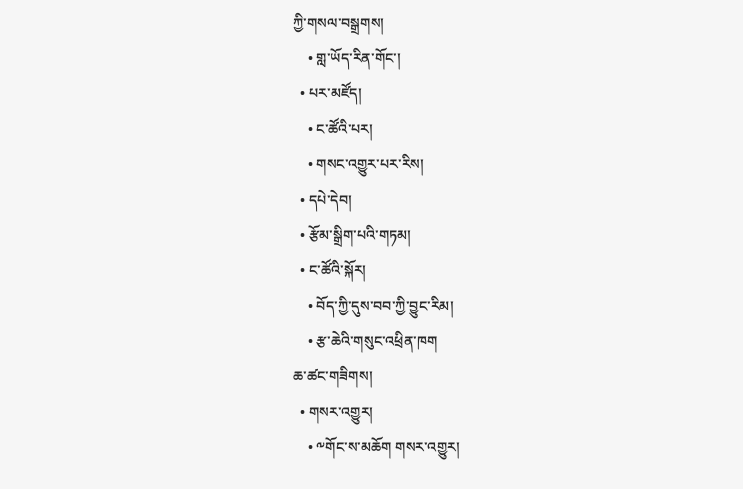ཀྱི་གསལ་བསྒྲགས།
    • གླ་ཡོད་རིན་གོང་།
  • པར་མཛོད།
    • ང་ཚོའི་པར།
    • གསང་འགྱུར་པར་རིས།
  • དཔེ་དེབ།
  • རྩོམ་སྒྲིག་པའི་གཏམ།
  • ང་ཚོའི་སྐོར།
    • བོད་ཀྱི་དུས་བབ་ཀྱི་བྱུང་རིམ།
    • རྩ་ཆེའི་གསུང་འཕྲིན་ཁག
ཆ་ཚང་གཟིགས།
  • གསར་འགྱུར།
    • ༸གོང་ས་མཆོག གསར་འགྱུར།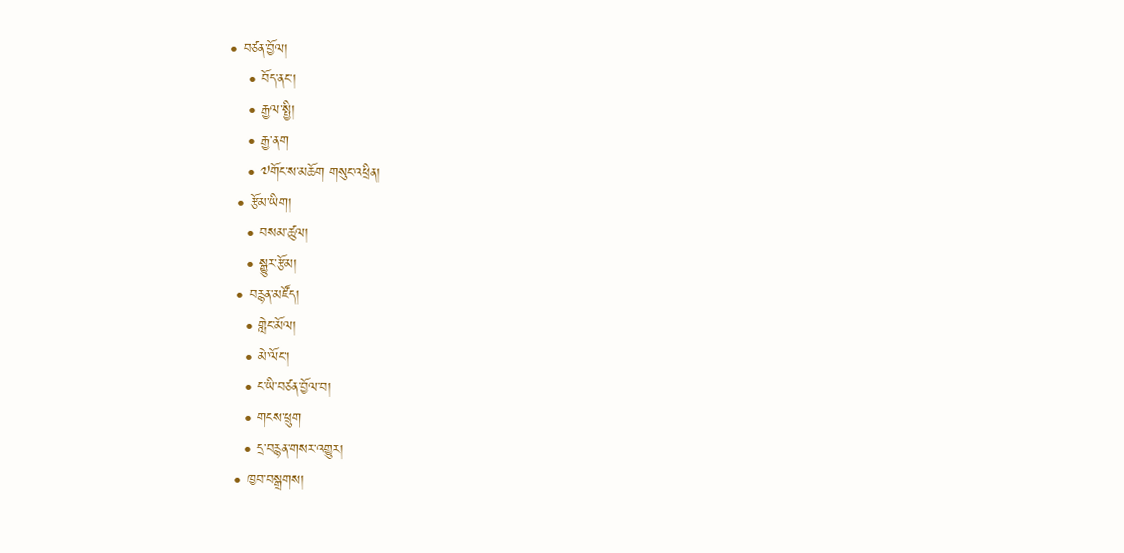• བཙན་བྱོལ།
    • བོད་ནང་།
    • རྒྱལ་སྤྱི།
    • རྒྱ་ནག
    • ༧གོང་ས་མཆོག གསུང་འཕྲིན།
  • རྩོམ་ཡིག།
    • བསམ་ཚུལ།
    • སྒྱུར་རྩོམ།
  • བརྙན་མཛོད།
    • གླེང་མོལ།
    • མེ་ལོང་།
    • ང་ཡི་བཙན་བྱོལ་བ།
    • གངས་ཕྲུག
    • དྲ་བརྙན་གསར་འགྱུར།
  • ཁྱབ་བསྒྲགས།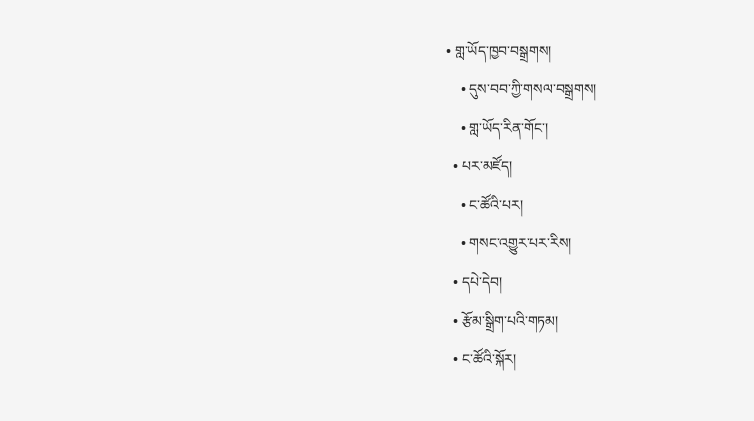• གླ་ཡོད་ཁྱབ་བསྒྲགས།
    • དུས་བབ་ཀྱི་གསལ་བསྒྲགས།
    • གླ་ཡོད་རིན་གོང་།
  • པར་མཛོད།
    • ང་ཚོའི་པར།
    • གསང་འགྱུར་པར་རིས།
  • དཔེ་དེབ།
  • རྩོམ་སྒྲིག་པའི་གཏམ།
  • ང་ཚོའི་སྐོར།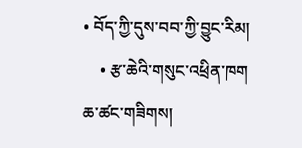• བོད་ཀྱི་དུས་བབ་ཀྱི་བྱུང་རིམ།
    • རྩ་ཆེའི་གསུང་འཕྲིན་ཁག
ཆ་ཚང་གཟིགས།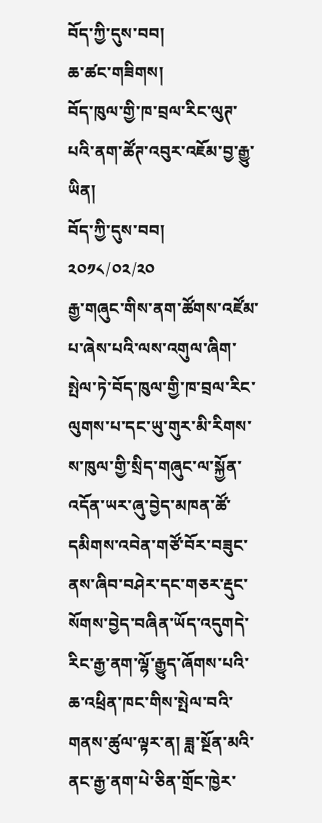བོད་ཀྱི་དུས་བབ།
ཆ་ཚང་གཟིགས།
བོད་ཁུལ་གྱི་ཁ་བྲལ་རིང་ལུཊ་པའི་ནག་ཚོཊ་འབུར་འཇོམ་བྱ་རྒྱུ་ཡིན།
བོད་ཀྱི་དུས་བབ།
༢༠༡༨/༠༢/༢༠
རྒྱ་གཞུང་གིས་ནག་ཚོགས་འཛོམ་པ་ཞེས་པའི་ལས་འགུལ་ཞིག་སྤེལ་ཏེ་བོད་ཁུལ་གྱི་ཁ་བྲལ་རིང་ལུགས་པ་དང་ཡུ་གུར་མི་རིགས་ས་ཁུལ་གྱི་སྲིད་གཞུང་ལ་སྐྱོན་འདོན་ཡར་ཞུ་བྱེད་མཁན་ཚོ་དམིགས་འབེན་གཙོ་བོར་བཟུང་ནས་ཞིབ་བཤེར་དང་གཅར་རྡུང་སོགས་བྱེད་བཞིན་ཡོད་འདུགདེ་རིང་རྒྱ་ནག་ལྷོ་རྒྱུད་ཞོགས་པའི་ཆ་འཕྲིན་ཁང་གིས་སྤེལ་བའི་གནས་ཚུལ་ལྟར་ན། ཟླ་སྔོན་མའི་ནང་རྒྱ་ནག་པེ་ཅིན་གྲོང་ཁྱེར་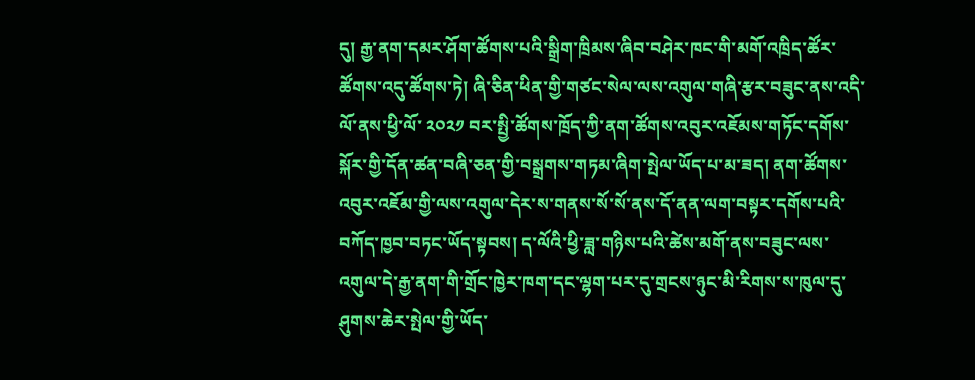དུ། རྒྱ་ནག་དམར་ཤོག་ཚོགས་པའི་སྒྲིག་ཁྲིམས་ཞིབ་བཤེར་ཁང་གི་མགོ་འཁྲིད་ཚོར་ཚོགས་འདུ་ཚོགས་ཏེ། ཞི་ཅིན་ཕིན་གྱི་གཙང་སེལ་ལས་འགུལ་གཞི་རྩར་བཟུང་ནས་འདི་ལོ་ནས་ཕྱི་ལོ་ ༢༠༢༡ བར་སྤྱི་ཚོགས་ཁྲོད་ཀྱི་ནག་ཚོགས་འབུར་འཇོམས་གཏོང་དགོས་སྐོར་གྱི་དོན་ཚན་བཞི་ཅན་གྱི་བསྒྲགས་གཏམ་ཞིག་སྤེལ་ཡོད་པ་མ་ཟད། ནག་ཚོགས་འབུར་འཇོམ་གྱི་ལས་འགུལ་དེར་ས་གནས་སོ་སོ་ནས་དོ་ནན་ལག་བསྟར་དགོས་པའི་བཀོད་ཁྱབ་བཏང་ཡོད་སྟབས། ད་ལོའི་ཕྱི་ཟླ་གཉིས་པའི་ཚེས་མགོ་ནས་བཟུང་ལས་འགུལ་དེ་རྒྱ་ནག་གི་གྲོང་ཁྱེར་ཁག་དང་ལྷག་པར་དུ་གྲངས་ཉུང་མི་རིགས་ས་ཁུལ་དུ་ཤུགས་ཆེར་སྤེལ་གྱི་ཡོད་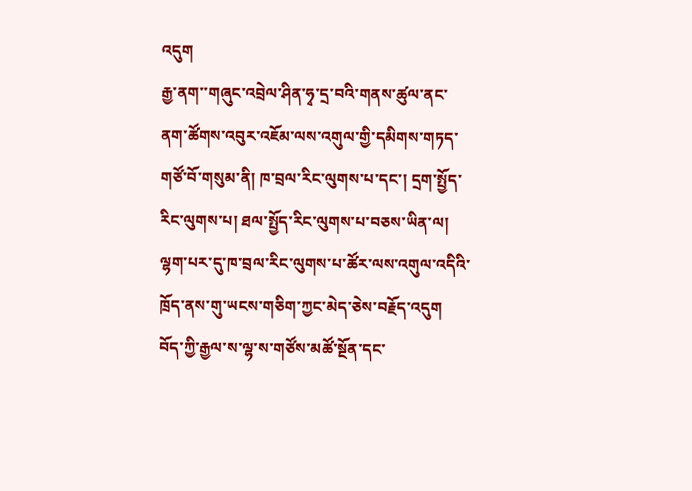འདུག
རྒྱ་ནག་་གཞུང་འབྲེལ་ཤིན་ཧྭ་དྲ་བའི་གནས་ཚུལ་ནང་ནག་ཚོགས་འབུར་འཇོམ་ལས་འགུལ་གྱི་དམིགས་གཏད་གཙོ་བོ་གསུམ་ནི། ཁ་བྲལ་རིང་ལུགས་པ་དང་། དྲག་སྤྱོད་རིང་ལུགས་པ། ཐལ་སྤྱོད་རིང་ལུགས་པ་བཅས་ཡིན་ལ། ལྷག་པར་དུ་ཁ་བྲལ་རིང་ལུགས་པ་ཚོར་ལས་འགུལ་འདིའི་ཁྲོད་ནས་གུ་ཡངས་གཅིག་ཀྱང་མེད་ཅེས་བརྗོད་འདུག
བོད་ཀྱི་རྒྱལ་ས་ལྷ་ས་གཙོས་མཚོ་སྔོན་དང་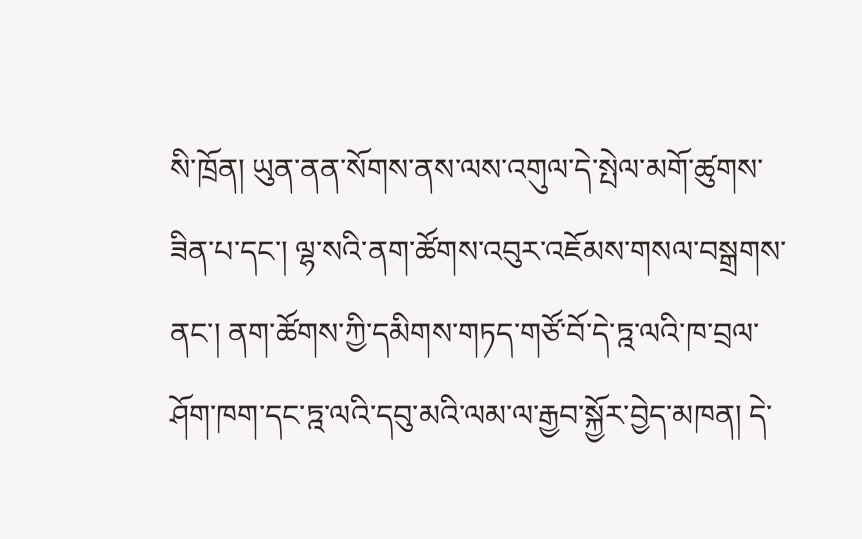སི་ཁྲོན། ཡུན་ནན་སོགས་ནས་ལས་འགུལ་དེ་སྤེལ་མགོ་ཚུགས་ཟིན་པ་དང་། ལྷ་སའི་ནག་ཚོགས་འབུར་འཇོམས་གསལ་བསྒྲགས་ནང་། ནག་ཚོགས་ཀྱི་དམིགས་གཏད་གཙོ་བོ་དེ་ཏྰ་ལའི་ཁ་བྲལ་ཤོག་ཁག་དང་ཏྰ་ལའི་དབུ་མའི་ལམ་ལ་རྒྱབ་སྐྱོར་བྱེད་མཁན། དེ་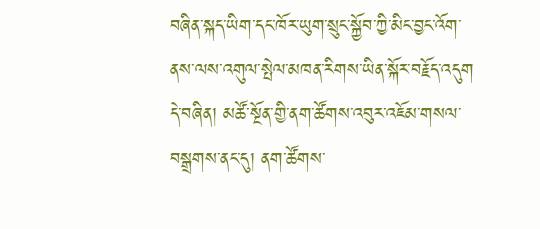བཞིན་སྐད་ཡིག་དང་ཁོར་ཡུག་སྲུང་སྐྱོབ་ཀྱི་མིང་བྱང་འོག་ནས་ལས་འགུལ་སྤེལ་མཁན་རིགས་ཡིན་སྐོར་བརྗོད་འདུག
དེ་བཞིན། མཚོ་སྔོན་གྱི་ནག་ཚོགས་འབུར་འཇོམ་གསལ་བསྒྲགས་ནང་དུ། ནག་ཚོགས་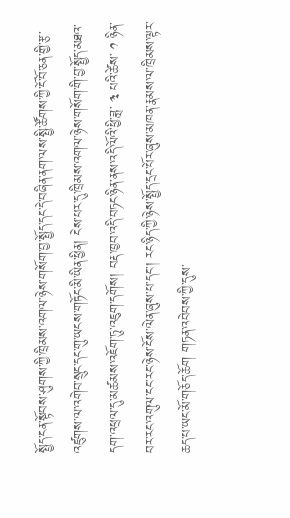སྤྱོད་ངན་སྟོབས་ཤུགས་ཀྱི་ཁྲིམས་འགལ་ཉེས་གསོག་བྱ་སྤྱོད་དང་དེ་བཞིན་ནག་ལས་སྤྱི་ཚོགས་ཀྱི་ངོ་བོ་ཅན་གྱི་རྩ་འཛུགས་ལ་འགེབ་སྲུང་དང་གུ་ཡངས་གཏོང་མི་ཡིན་ཕྱིན། ངེས་པར་དུ་ཁྲིམས་འགལ་ཉེས་གསོག་གི་བྱ་སྤྱོད་མཐའ་དག་འཕྲལ་དུ་མཚམས་འཇོག་ཏུ་འཇུག་དགོས། བརྡ་ཁྱབ་འདི་བཏང་ཉིན་ནས་འདི་ལོའི་ཕྱི་ཟླ་ ༣ པའི་ཚེས་ ༡ ཉིན་བར་རང་འགུལ་ངང་རང་ཉེས་ངོས་ལེན་ཞུས་པ་དང་། རང་ཉིད་ཀྱི་ཉེས་སྤྱོད་དྲང་པོར་ཞུས་མཁན་རྣམས་ལ་ཁྲིམས་ལྟར་ཆད་པ་ཡང་མོ་གཅོད་ཆོག གཏན་འབེབས་ཀྱི་དུས་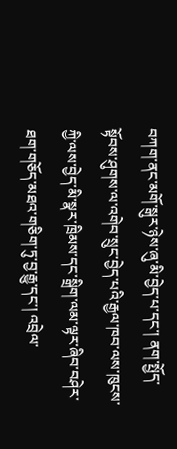བཀག་ནང་མགོ་སྒུར་ཉེས་ཞུ་མི་བྱེད་པ་དང་། ནག་སྤྱོད་སྟོབས་ཤུགས་ལ་འགེབ་སྲུང་བྱེད་པའི་རྒྱལ་ཁབ་ལས་ཁུངས་ཀྱི་ལས་བྱེད་མི་སྣར་ཁྲིམས་དང་སྒྲིག་ལམ་ལྟར་ཞིབ་བཤེར་ཐག་གཅོད་མཐའ་གཅིག་ཏུ་བྱ་རྒྱུ་དང་། འབྲེལ་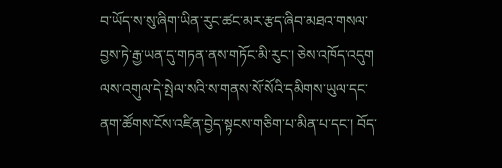བ་ཡོད་ས་སུ་ཞིག་ཡིན་རུང་ཚང་མར་རྩད་ཞིབ་མཐའ་གསལ་བྱས་ཏེ་རྒྱ་ཡན་དུ་གཏན་ནས་གཏོང་མི་རུང་། ཅེས་འཁོད་འདུག
ལས་འགུལ་དེ་སྤེལ་སའི་ས་གནས་སོ་སོའི་དམིགས་ཡུལ་དང་ནག་ཚོགས་ངོས་འཛིན་བྱེད་སྟངས་གཅིག་པ་མིན་པ་དང་། བོད་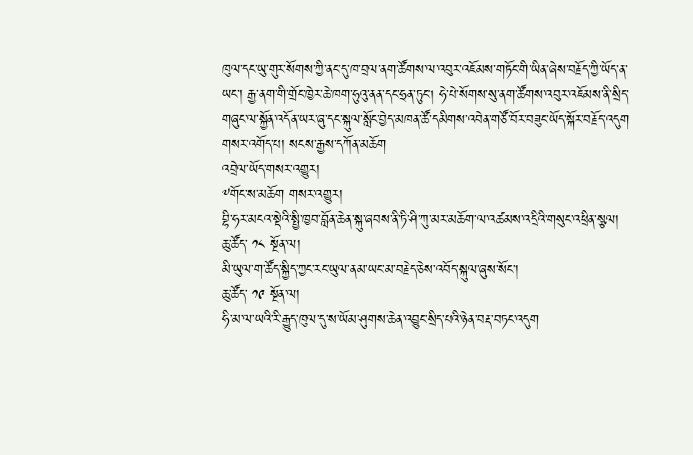ཁུལ་དང་ཡུ་གུར་སོགས་ཀྱི་ནང་དུ་ཁ་བྲལ་ནག་ཚོགས་ལ་འབུར་འཇོམས་གཏོང་གི་ཡིན་ཞེས་བརྗོད་ཀྱི་ཡོད་ན་ཡང་། རྒྱ་ནག་གི་གྲོང་ཁྱེར་ཆེ་ཁག་ཧུའུ་ནན་དང་ཧྲན་ཏུང། ཧེ་པེ་སོགས་སུ་ནག་ཚོགས་འབུར་འཇོམས་ནི་སྲིད་གཞུང་ལ་སྐྱོན་འདོན་ཡར་ཞུ་དང་སྐུལ་སློང་བྱེད་མཁན་ཚོ་དམིགས་འབེན་གཙོ་བོར་བཟུང་ཡོད་སྐོར་བརྗོད་འདུག
གསར་འགོད་པ། སངས་རྒྱས་དཀོན་མཆོག
འབྲེལ་ཡོད་གསར་འགྱུར།
༸གོང་ས་མཆོག གསར་འགྱུར།
བྷི་ཧར་མངའ་སྡེའི་སྤྱི་ཁྱབ་བློན་ཆེན་སྐུ་ཞབས་ནི་ཏི་ཤི་ཀུ་མར་མཆོག་ལ་འཚམས་འདྲིའི་གསུང་འཕྲིན་སྩལ།
ཆུ་ཚོད་ ༡༨ སྔོན་ལ།
མི་ཡུལ་ག་ཚོད་སྐྱིད་ཀྱང་རང་ཡུལ་ནམ་ཡང་མ་བརྗེད་ཅེས་འབོད་སྐུལ་ཞུས་སོང་།
ཆུ་ཚོད་ ༡༩ སྔོན་ལ།
ཧི་མ་ལ་ཡའི་རི་རྒྱུད་ཁུལ་དུ་ས་ཡོམ་ཤུགས་ཆེན་འབྱུང་སྲིད་པའི་ཉེན་བརྡ་བཏང་འདུག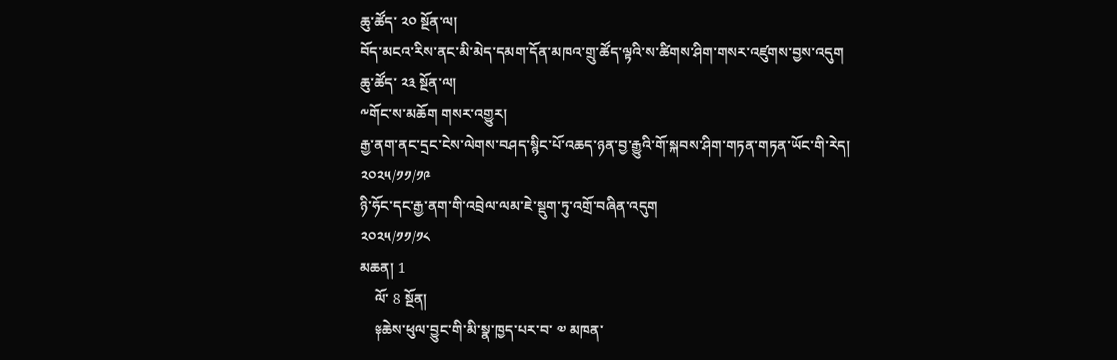ཆུ་ཚོད་ ༢༠ སྔོན་ལ།
བོད་མངའ་རིས་ནང་མི་མེད་དམག་དོན་མཁའ་གྲུ་ཚོད་ལྟའི་ས་ཚིགས་ཤིག་གསར་འཛུགས་བྱས་འདུག
ཆུ་ཚོད་ ༢༣ སྔོན་ལ།
༸གོང་ས་མཆོག གསར་འགྱུར།
རྒྱ་ནག་ནང་དྲང་ངེས་ལེགས་བཤད་སྙིང་པོ་འཆད་ཉན་བྱ་རྒྱུའི་གོ་སྐབས་ཤིག་གཏན་གཏན་ཡོང་གི་རེད།
༢༠༢༥/༡༡/༡༩
ཉི་ཧོང་དང་རྒྱ་ནག་གི་འབྲེལ་ལམ་ཇེ་སྡུག་ཏུ་འགྲོ་བཞིན་འདུག
༢༠༢༥/༡༡/༡༨
མཆན། 1
    ལོ་ 8 སྔོན།
    ༈ཆེས་ཕུལ་བྱུང་གི་མི་སྣ་ཁྱད་པར་བ་ ༧ མཁན་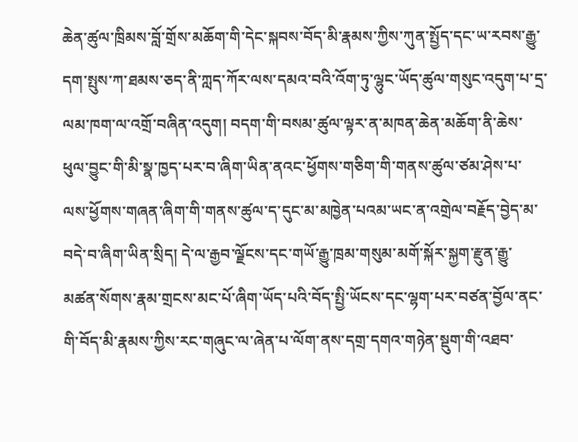ཆེན་ཚུལ་ཁྲིམས་བློ་གྲོས་མཆོག་གི་དེང་སྐབས་བོད་མི་རྣམས་ཀྱིས་ཀུན་སྤྱོད་དང་ཡ་རབས་རྒྱུ་དག་སྤུས་ཀ་ཐམས་ཅད་ནི་ཀླད་ཀོར་ལས་དམའ་བའི་འོག་ཏུ་ལྷུང་ཡོད་ཚུལ་གསུང་འདུག་པ་དྲ་ལམ་ཁག་ལ་འགྲོ་བཞིན་འདུག། བདག་གི་བསམ་ཚུལ་ལྟར་ན་མཁན་ཆེན་མཆོག་ནི་ཆེས་ཕུལ་བྱུང་གི་མི་སྣ་ཁྱད་པར་བ་ཞིག་ཡིན་ནའང་ཕྱོགས་གཅིག་གི་གནས་ཚུལ་ཙམ་ཤེས་པ་ལས་ཕྱོགས་གཞན་ཞིག་གི་གནས་ཚུལ་ད་དུང་མ་མཁྱེན་པའམ་ཡང་ན་འགྲེལ་བརྗོད་བྱེད་མ་བདེ་བ་ཞིག་ཡིན་སྲིད། དེ་ལ་རྒྱབ་ལྗོངས་དང་གཡོ་རྒྱུ་ཁྲམ་གསུམ་མགོ་སྐོར་སྐྱག་རྫུན་རྒྱུ་མཚན་སོགས་རྣམ་གྲངས་མང་པོ་ཞིག་ཡོད་པའི་བོད་སྤྱི་ཡོངས་དང་ལྷག་པར་བཙན་བྱོལ་ནང་གི་བོད་མི་རྣམས་ཀྱིས་རང་གཞུང་ལ་ཞེན་པ་ལོག་ནས་དགྲ་དགའ་གཉེན་སྡུག་གི་འཐབ་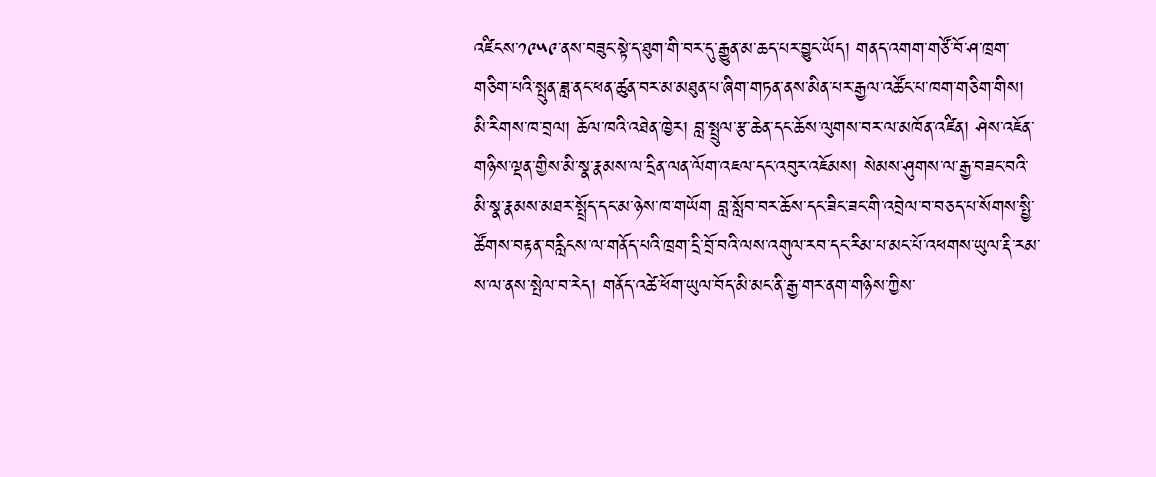འཛིངས་༡༩༥༩་ནས་བཟུང་སྟེ་ད་ཐུག་གི་བར་དུ་རྒྱུན་མ་ཆད་པར་བྱུང་ཡོད། གནད་འགག་གཙོ་བོ་ཤ་ཁྲག་གཅིག་པའི་སྤུན་ཟླ་ནང་ཕན་ཚུན་བར་མ་མཐུན་པ་ཞིག་གཏན་ནས་མིན་པར་རྒྱལ་འཚོང་པ་ཁག་གཅིག་གིས། མི་རིགས་ཁ་བྲལ། ཆོལ་ཁའི་འཐེན་ཁྱེར། བླ་སྤྲུལ་རྩ་ཆེན་དང་ཆོས་ལུགས་བར་ལ་མཁོན་འཛིན། ཤེས་འཇོན་གཉིས་ལྡན་གྱིས་མི་སྣ་རྣམས་ལ་དྲིན་ལན་ལོག་འཇལ་དང་འབུར་འཇོམས། སེམས་ཤུགས་ལ་རྒྱ་བཟང་བའི་མི་སྣ་རྣམས་མཐར་སྤྲོད་དང་མ་ཉེས་ཁ་གཡོག བླ་སློབ་བར་ཆོས་དང་ཟིང་ཟང་གི་འབྲེལ་བ་བཅད་པ་སོགས་སྤྱི་ཚོགས་བརྟན་བརླིངས་ལ་གནོད་པའི་ཁྲག་དྲི་བྲོ་བའི་ལས་འགུལ་རབ་དང་རིམ་པ་མང་པོ་འཕགས་ཡུལ་རྡི་རམ་ས་ལ་ནས་སྤེལ་བ་རེད། གནོད་འཚེ་ཕོག་ཡུལ་བོད་མི་མང་ནི་རྒྱ་གར་ནག་གཉིས་ཀྱིས་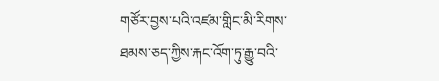གཙོར་བྱས་པའི་འཛམ་གླིང་མི་རིགས་ཐམས་ཅད་ཀྱིས་རྐང་འོག་ཏུ་རྒྱུ་བའི་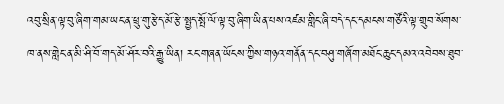འབུ་སྲིན་ལྟ་བུ་ཞིག་གམ་ཡང་ན་ཕྲུ་གུ་རྩེད་མོ་རྩེ་སྤྱད་སྤོ་ལོ་ལྟ་བུ་ཞིག་ཡིན་པས་འཛམ་གླིང་ཞི་བདེ་དང་དམངས་གཙོའི་ལྟ་གྲུབ་སོགས་ཁ་ནས་གླེང་ན་མི་ཤི་བོ་གད་མོ་ཤོར་བའི་རྒྱུ་ཡིན། རང་གཞན་ཡོངས་ཀྱིས་གཉའ་གནོན་དང་བཤུ་གཞོག་མཐོང་ཆུང་དམའ་འབེབས་ཐུབ་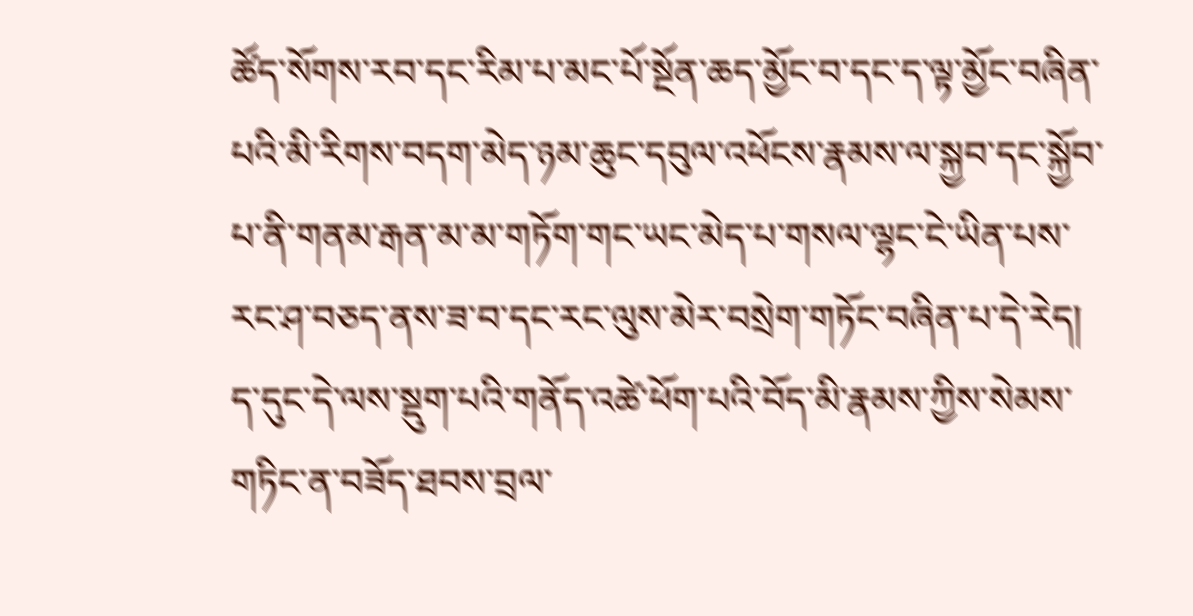ཚོད་སོགས་རབ་དང་རིམ་པ་མང་པོ་སྔོན་ཆད་མྱོང་བ་དང་ད་ལྟ་མྱོང་བཞིན་པའི་མི་རིགས་བདག་མེད་ཉམ་ཆུང་དབུལ་འཕོངས་རྣམས་ལ་སྐྱབ་དང་སྐྱོབ་པ་ནི་གནམ་རྒན་མ་མ་གཏོག་གང་ཡང་མེད་པ་གསལ་ལྷང་ངེ་ཡིན་པས་རང་ཤ་བཅད་ནས་ཟ་བ་དང་རང་ལུས་མེར་བསྲེག་གཏོང་བཞིན་པ་དེ་རེད། ད་དུང་དེ་ལས་སྡུག་པའི་གནོད་འཚེ་ཕོག་པའི་བོད་མི་རྣམས་ཀྱིས་སེམས་གཏིང་ན་བཟོད་ཐབས་བྲལ་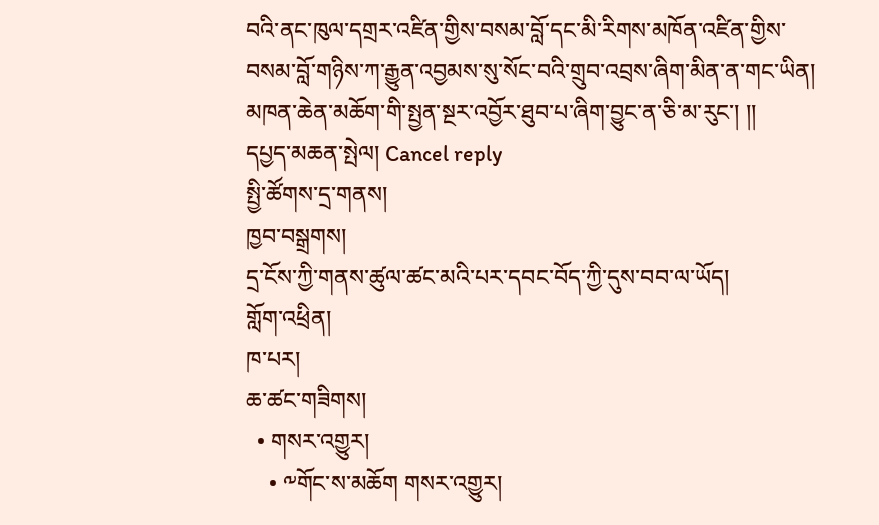བའི་ནང་ཁུལ་དགྲར་འཛིན་གྱིས་བསམ་བློ་དང་མི་རིགས་མཁོན་འཛིན་གྱིས་བསམ་བློ་གཉིས་ཀ་རྒྱུན་འབྱམས་སུ་སོང་བའི་གྲུབ་འབྲས་ཞིག་མིན་ན་གང་ཡིན། མཁན་ཆེན་མཆོག་གི་སྤྱན་སྔར་འབྱོར་ཐུབ་པ་ཞིག་བྱུང་ན་ཅི་མ་རུང་། །།
དཔྱད་མཆན་སྤེལ། Cancel reply
སྤྱི་ཚོགས་དྲ་གནས།
ཁྱབ་བསྒྲགས།
དྲ་ངོས་ཀྱི་གནས་ཚུལ་ཚང་མའི་པར་དབང་བོད་ཀྱི་དུས་བབ་ལ་ཡོད།
གློག་འཕྲིན།
ཁ་པར།
ཆ་ཚང་གཟིགས།
  • གསར་འགྱུར།
    • ༸གོང་ས་མཆོག གསར་འགྱུར།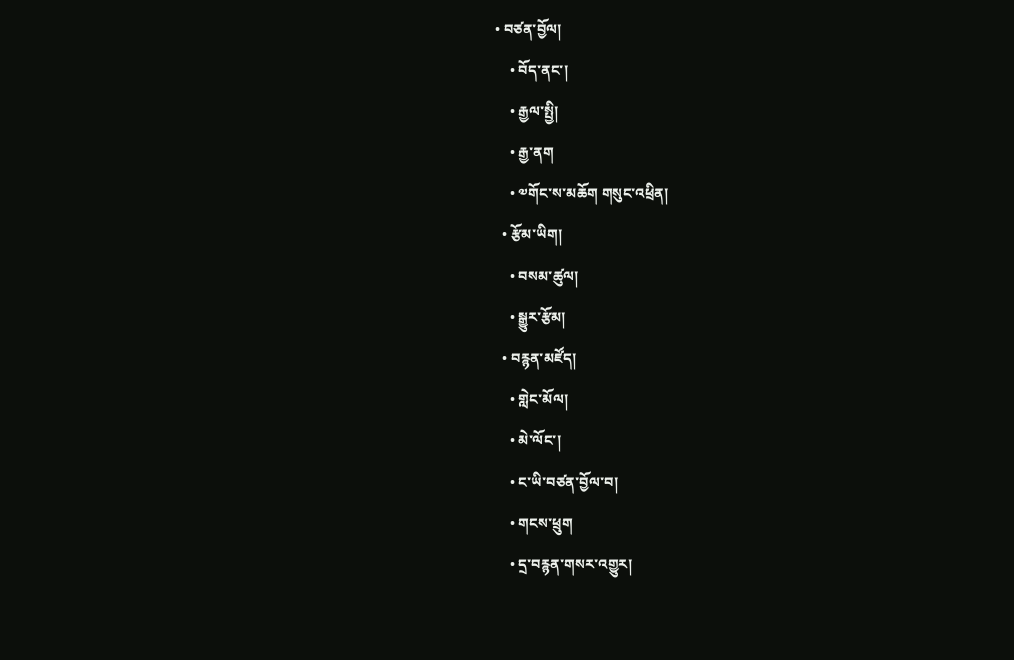• བཙན་བྱོལ།
    • བོད་ནང་།
    • རྒྱལ་སྤྱི།
    • རྒྱ་ནག
    • ༧གོང་ས་མཆོག གསུང་འཕྲིན།
  • རྩོམ་ཡིག།
    • བསམ་ཚུལ།
    • སྒྱུར་རྩོམ།
  • བརྙན་མཛོད།
    • གླེང་མོལ།
    • མེ་ལོང་།
    • ང་ཡི་བཙན་བྱོལ་བ།
    • གངས་ཕྲུག
    • དྲ་བརྙན་གསར་འགྱུར།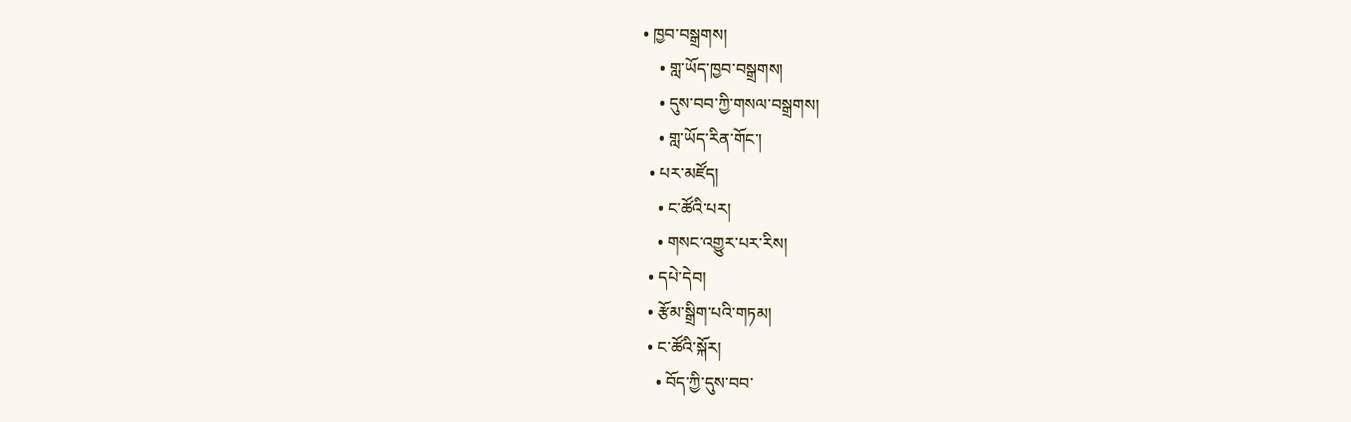• ཁྱབ་བསྒྲགས།
    • གླ་ཡོད་ཁྱབ་བསྒྲགས།
    • དུས་བབ་ཀྱི་གསལ་བསྒྲགས།
    • གླ་ཡོད་རིན་གོང་།
  • པར་མཛོད།
    • ང་ཚོའི་པར།
    • གསང་འགྱུར་པར་རིས།
  • དཔེ་དེབ།
  • རྩོམ་སྒྲིག་པའི་གཏམ།
  • ང་ཚོའི་སྐོར།
    • བོད་ཀྱི་དུས་བབ་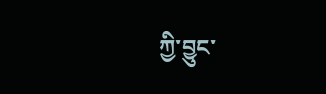ཀྱི་བྱུང་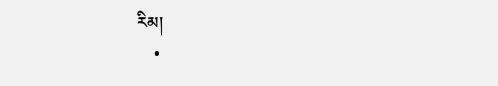རིམ།
    •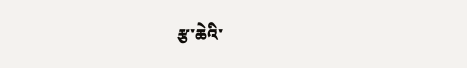རྩ་ཆེའི་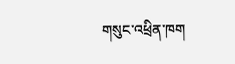གསུང་འཕྲིན་ཁག